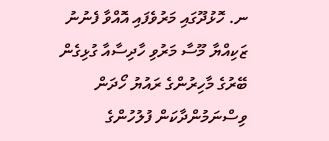ނ. ހޮޅުދޫގައި މަރުވެފައި އޮއްވާ ފެނުނު ޒަކިއްޔާ މޫސާ މަރުވި ހާދިސާއާ ގުޅިގެން ބޭރުގެ މާހިރުންގެ ރައުޔު ހޯދަން ވިސްނަމުންދާކަން ފުލުހުންގެ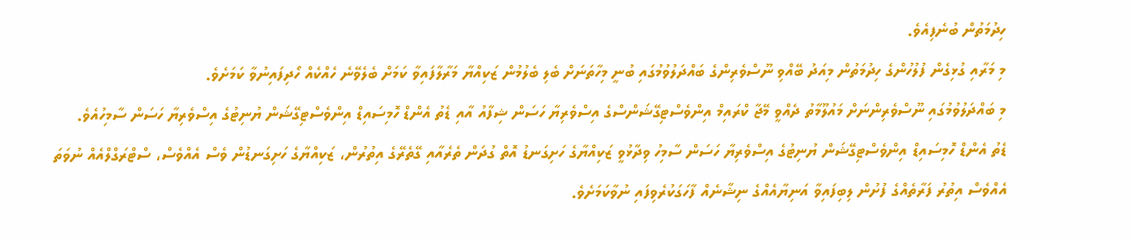ހިދުމަތުން ބުނެފިއެވެ.
މި މަރާއި ގުޅިގެން ފުލުހުންގެ ހިދުމަތުން މިއަދު ބޭއްވި ނޫސްވެރިންގެ ބައްދަލުވުމުގައި ބުނީ މިހާތަނަށް ބެލި ބެލުމުން ޒަކިއްޔާ މަރާލާފައިވާ ކަމަށް ބެލެވޭނެ ހެއްކެއް ހޯދިފައިނުވާ ކަމަށެވެ.
މި ބައްދަލުވުމުގައި ނޫސްވެރިންނަށް މައުލޫމާތު ދެއްވީ މޭޖާ ކްރައިމް އިންވެސްޓިގޭޝަންސްގެ އިސްވެރިޔާ ހަސަން ޝިފާއު އާއި ޑެތު އެންޑް ހޮމިސައިޑް އިންވެސްޓިގޭޝަން ޔުނިޓުގެ އިސްވެރިޔާ ހަސަން ސާމިހުއެވެ.
ޑެތު އެންޑް ހޮމިސައިޑް އިންވެސްޓިގޭޝަން ޔުނިޓުގެ އިސްވެރިޔާ ހަސަން ސާމިހު ވިދާޅުވީ ޒަކިއްޔާގެ ހަށިގަނޑު އޮތް ގުދަން ތެރެއާއި ގޭތެރޭގެ އިތުރުން، ޒަކިއްޔާގެ ހަށިގަނޑުން ވެސް އެއްވެސް، ސްޓްރަގްލްއެއް ނުވަތަ އެއްވެސް އިތުރު ފަރާތެއްގެ ފުށުން ލިބިފައިވާ އަނިޔާއެއްގެ ނިޝާނެއް ފާހަގަކުރެވިފައި ނުވާކަމަށެވެ.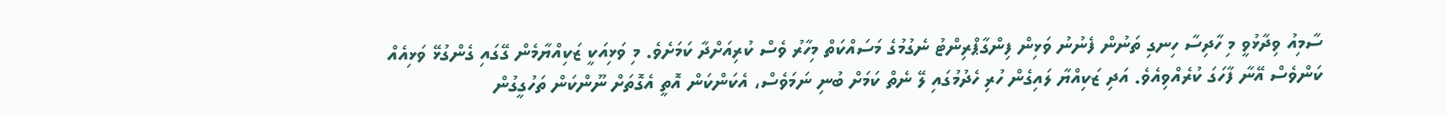ސާމިއު ވިދާޅުވީ މި ހާދިސާ ހިނގި ތަނުން ފެނުނު ވަޅިން ފިންގާޕްރިންޓު ނެގުމުގެ މަސައްކަތް މިހާރު ވެސް ކުރިއަށްދާ ކަމަށެވެ. މި ވަޅިއަކީ ޒަކިއްޔާމެން ގޭގައި ގެންގުޅޭ ވަޅިއެއް ކަންވެސް އޭނާ ފާހަގަ ކުރެއްވިއެވެ. އަދި ޒަކިއްޔާ ލައިގެން ހުރި ހެދުމުގައި ލޭ ނެތް ކަމަށް ބުނި ނަމަވެސް، އެކަންކަން އޮތީ އެގޮތަށް ނޫންކަން ތަހުގީގުން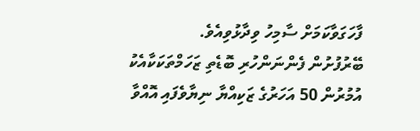ފާހަގަވާކަމަށް ސާމިހު ވިދާޅުވިއެވެ.
ބޭރުފުށުން ފެންނަންހުރި ބޮޑެތި ޒަހަމްތަކަކާއެކު އުމުރުން 50 އަހަރުގެ ޒަކިއްޔާ ނިޔާވެފައި އޮއްވާ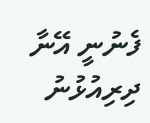ފެނުނީ އޭނާ ދިރިއުޅުނު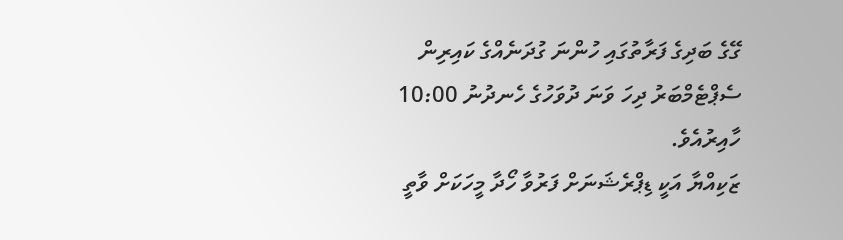ގޭގެ ބަދިގެ ފަރާތުގައި ހުންނަ ގުދަނެއްގެ ކައިރިން ސެޕްޓެމްބަރު ދިހަ ވަނަ ދުވަހުގެ ހެނދުނު 10:00 ހާއިރުއެވެ.
ޒަކިއްޔާ އަކީ ޑިޕްރެޝަނަށް ފަރުވާ ހޯދާ މީހަކަށް ވާތީ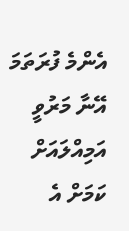އެންމެ ފުރަތަމަ އޭނާ މަރުވީ އަމިއްލައަށް ކަމަށް އެ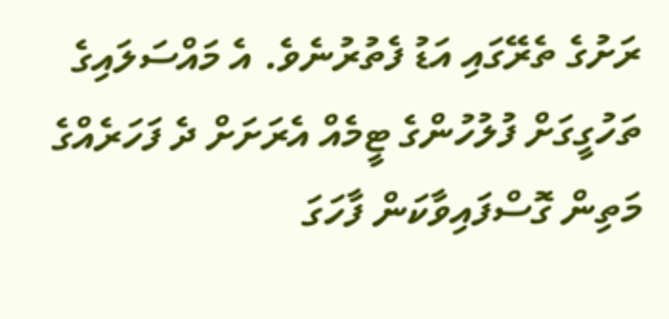ރަށުގެ ތެރޭގައި އަޑު ފެތުރުނެވެ. އެ މައްސަލައިގެ ތަހުގީގަށް ފުލުހުންގެ ޓީމެއް އެރަށަށް ދެ ފަހަރެއްގެ މަތިން ގޮސްފައިވާކަން ފާހަގަ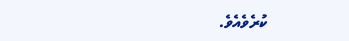ކުރެވެއެވެ.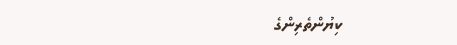ކިޔުންތެރިންގެ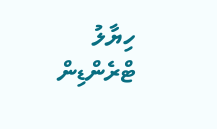ހިޔާލު
ޓްރެންޑިން